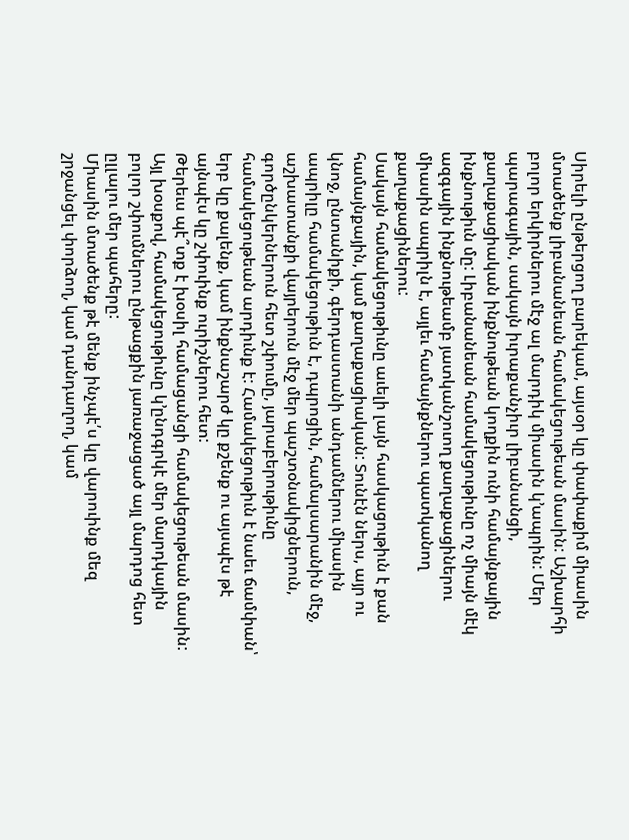Սիրելի ընթերցող բարեկամ, այսօր կը փափաքիմ միասին մտածենք լիբանանեան համակեցութեան մասին: Աշխարհի բոլոր երկիրներու մէջ ալ մարդիկ միասին կ’ապրին: Մեր պարագային, սակայն իւրաքանչիւր լիբանանցի, քաղաքացիական ինքնութեան կողքին ունի համայնքային ինքնութիւն մը: Լիբանանեան համակեցութիւնը ոչ միայն մէկ ազգային ինքնութեամբ յատկանշուող քաղաքացիներու միասին ապրիլն է, այլեւ համայնքներու պատկանող քաղաքացիներու:
Սակայն համակեցութիւնը աւելի լայն հասկացութիւն է քան համայնքային, կամ քաղաքացիական: Տունէն ներս, այր ու կնոջ, ընտանիքի, գերդաստանի անդամներու միասին ապրիլը համակեցութիւն է, դպրոցին, համալսարանին մէջ, աշխատանքի վայրերուն մէջ մեր պաշտօնակիցներուն, գործընկերներուն հետ շփումը, յարաբերութիւնը համակեցութեան արդիւնք է: Համակեցութիւն է նաեւ ճամփան՝ երբ կը քալենք, կամ ինքնաշարժ կը քշենք ու այսպէս թէ այնպէս կը շփուինք ուրիշներու հետ:
Թերեւս պէ՞տք է խօսիլ համացանցի համակեցութեան մասին:
Այլ խօսքով, համակեցութիւնը կ’ընդգրկէ մեր մարդկային բոլոր շփումներու ընթացքին յառաջացած այլ մարդոց հետ ըլլալու մեր պահերը:
Միասին մտածենք թէ մենք ինչպէ՛ս կը վարուինք մեզ շրջանցել փորձող, կամ դանդաղող, կամ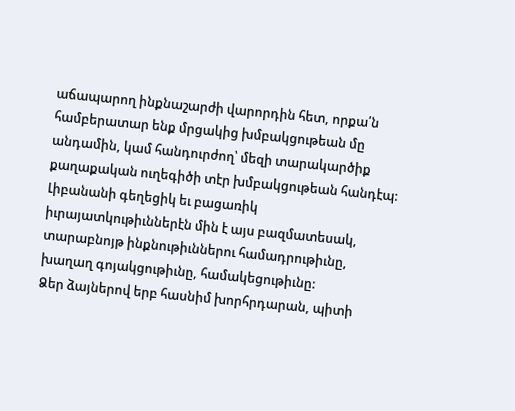աճապարող ինքնաշարժի վարորդին հետ, որքա՛ն համբերատար ենք մրցակից խմբակցութեան մը անդամին, կամ հանդուրժող՝ մեզի տարակարծիք քաղաքական ուղեգիծի տէր խմբակցութեան հանդէպ:
Լիբանանի գեղեցիկ եւ բացառիկ իւրայատկութիւններէն մին է այս բազմատեսակ, տարաբնոյթ ինքնութիւններու համադրութիւնը, խաղաղ գոյակցութիւնը, համակեցութիւնը:
Ձեր ձայներով երբ հասնիմ խորհրդարան, պիտի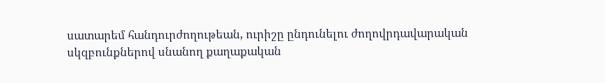սատարեմ հանդուրժողութեան, ուրիշը ընդունելու ժողովրդավարական սկզբունքներով սնանող քաղաքական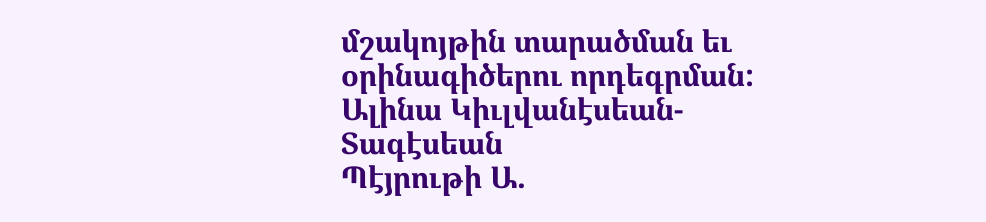մշակոյթին տարածման եւ օրինագիծերու որդեգրման:
Ալինա Կիւլվանէսեան-Տագէսեան
Պէյրութի Ա.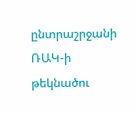ընտրաշրջանի ՌԱԿ-ի թեկնածու